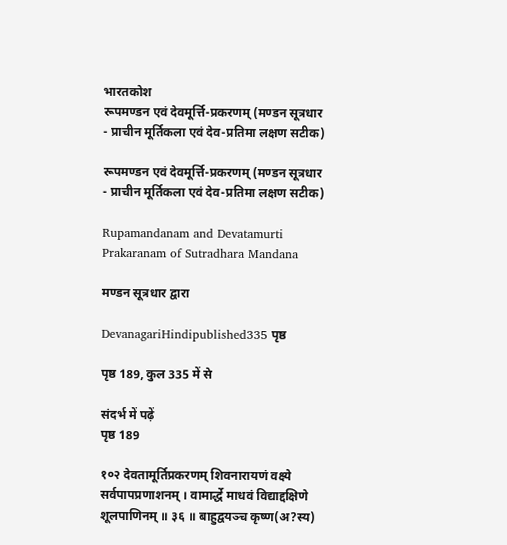भारतकोश
रूपमण्डन एवं देवमूर्त्ति-प्रकरणम् (मण्डन सूत्रधार - प्राचीन मूर्तिकला एवं देव-प्रतिमा लक्षण सटीक)

रूपमण्डन एवं देवमूर्त्ति-प्रकरणम् (मण्डन सूत्रधार - प्राचीन मूर्तिकला एवं देव-प्रतिमा लक्षण सटीक)

Rupamandanam and Devatamurti Prakaranam of Sutradhara Mandana

मण्डन सूत्रधार द्वारा

DevanagariHindipublished335 पृष्ठ

पृष्ठ 189, कुल 335 में से

संदर्भ में पढ़ें
पृष्ठ 189

१०२ देवतामूर्तिप्रकरणम् शिवनारायणं वक्ष्ये सर्वपापप्रणाशनम् । वामार्द्धे माधवं विद्याद्दक्षिणे शूलपाणिनम् ॥ ३६ ॥ बाहुद्वयञ्च कृष्ण(अ?स्य)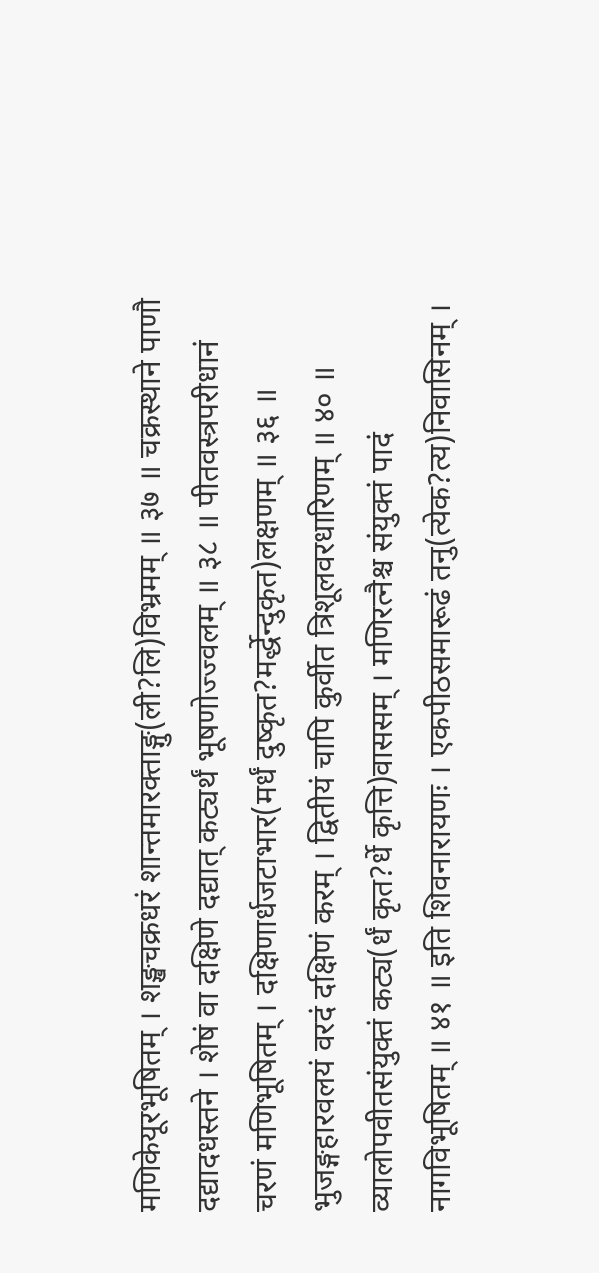मणिकेयूरभूषितम् । शङ्खचक्रधरं शान्तमारक्ताङ्गु(ली?लि)विभ्रमम् ॥ ३७ ॥ चक्रस्थाने पाणौ दद्यादधस्तने । शेषं वा दक्षिणे दद्यात् कट्यर्थं भूषणोज्ज्वलम् ॥ ३८ ॥ पीतवस्त्रपरीधानं चरणं मणिभूषितम् । दक्षिणार्धजटाभार(मर्धं दुष्कृत?मर्द्धेन्दुकृत)लक्षणम् ॥ ३६ ॥ भुजङ्गहारवलयं वरदं दक्षिणं करम् । द्वितीयं चापि कुर्वीत त्रिशूलवरधारिणम् ॥ ४० ॥ व्यालोपवीतसंयुक्तं कट्य(र्धं कृत?र्धे कृत्ति)वाससम् । मणिरत्नैश्च संयुक्तं पादं नागविभूषितम् ॥ ४१ ॥ इति शिवनारायणः । एकपीठसमारूढं तनु(त्येक?त्य)निवासिनम् ।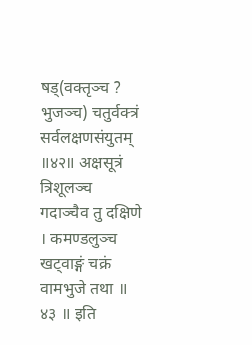षड्(वक्तृञ्च ? भुजञ्च) चतुर्वक्त्रं सर्वलक्षणसंयुतम् ॥४२॥ अक्षसूत्रं त्रिशूलञ्च गदाञ्चैव तु दक्षिणे । कमण्डलुञ्च खट्वाङ्गं चक्रं वामभुजे तथा ॥ ४३ ॥ इति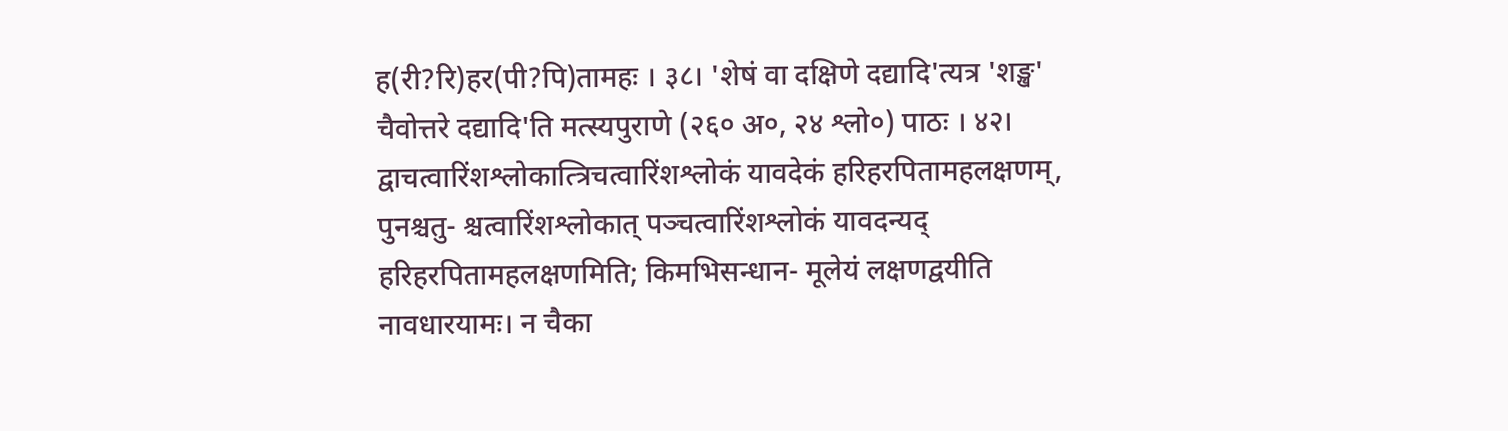ह(री?रि)हर(पी?पि)तामहः । ३८। 'शेषं वा दक्षिणे दद्यादि'त्यत्र 'शङ्ख' चैवोत्तरे दद्यादि'ति मत्स्यपुराणे (२६० अ०, २४ श्लो०) पाठः । ४२। द्वाचत्वारिंशश्लोकात्त्रिचत्वारिंशश्लोकं यावदेकं हरिहरपितामहलक्षणम्, पुनश्चतु- श्चत्वारिंशश्लोकात् पञ्चत्वारिंशश्लोकं यावदन्यद् हरिहरपितामहलक्षणमिति; किमभिसन्धान- मूलेयं लक्षणद्वयीति नावधारयामः। न चैका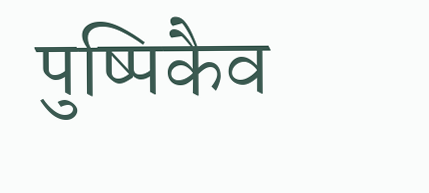पुष्पिकैव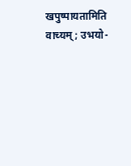खपुष्पायतामिति वाच्यम्; उभयो-